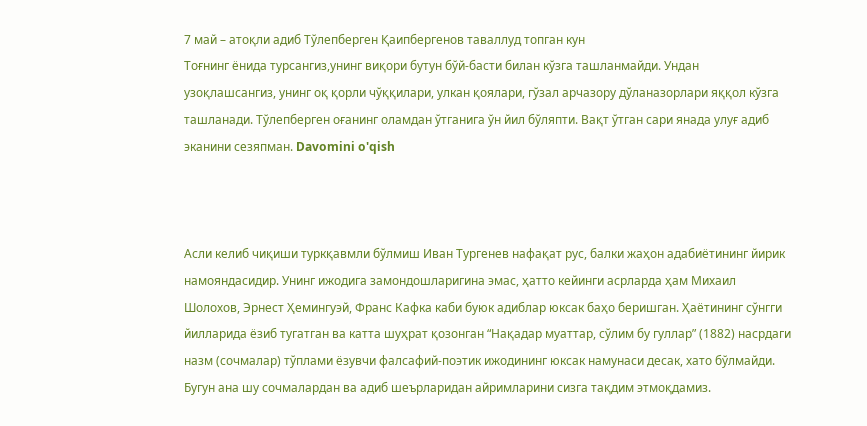7 май – атоқли адиб Тўлепберген Қаипбергенов таваллуд топган кун
Тоғнинг ёнида турсангиз,унинг виқори бутун бўй-басти билан кўзга ташланмайди. Ундан узоқлашсангиз, унинг оқ қорли чўққилари, улкан қоялари, гўзал арчазору дўланазорлари яққол кўзга ташланади. Тўлепберген оғанинг оламдан ўтганига ўн йил бўляпти. Вақт ўтган сари янада улуғ адиб эканини сезяпман. Davomini o'qish



Асли келиб чиқиши туркқавмли бўлмиш Иван Тургенев нафақат рус, балки жаҳон адабиётининг йирик намояндасидир. Унинг ижодига замондошларигина эмас, ҳатто кейинги асрларда ҳам Михаил Шолохов, Эрнест Ҳемингуэй, Франс Кафка каби буюк адиблар юксак баҳо беришган. Ҳаётининг сўнгги йилларида ёзиб тугатган ва катта шуҳрат қозонган “Нақадар муаттар, сўлим бу гуллар” (1882) насрдаги назм (сочмалар) тўплами ёзувчи фалсафий-поэтик ижодининг юксак намунаси десак, хато бўлмайди. Бугун ана шу сочмалардан ва адиб шеърларидан айримларини сизга тақдим этмоқдамиз.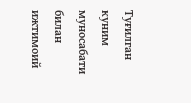Туғилган куним муносабати билан ижтимоий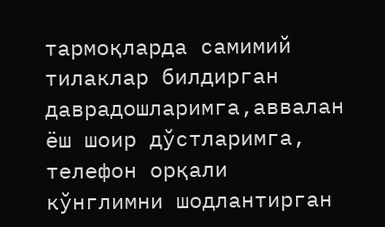тармоқларда самимий тилаклар билдирган даврадошларимга,аввалан ёш шоир дўстларимга, телефон орқали кўнглимни шодлантирган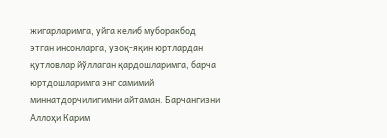жигарларимга, уйга келиб муборакбод этган инсонларга, узоқ-яқин юртлардан қутловлар йўллаган қардошларимга, барча юртдошларимга энг самимий миннатдорчилигимни айтаман. Барчангизни Аллоҳи Карим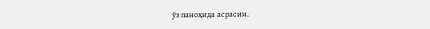ўз паноҳида асрасин.